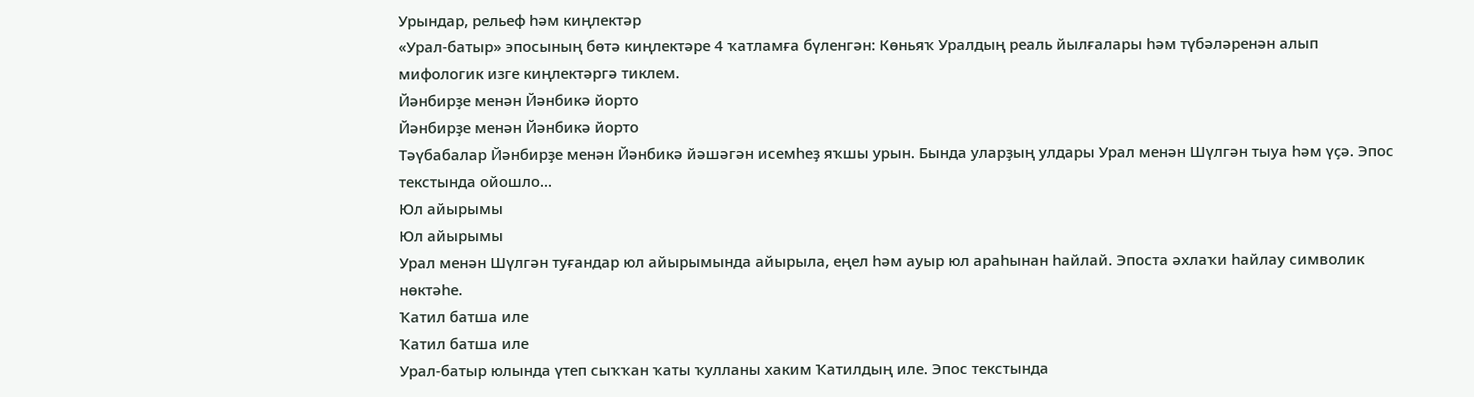Урындар, рельеф һәм киңлектәр
«Урал-батыр» эпосының бөтә киңлектәре 4 ҡатламға бүленгән: Көньяҡ Уралдың реаль йылғалары һәм түбәләренән алып мифологик изге киңлектәргә тиклем.
Йәнбирҙе менән Йәнбикә йорто
Йәнбирҙе менән Йәнбикә йорто
Тәүбабалар Йәнбирҙе менән Йәнбикә йәшәгән исемһеҙ яҡшы урын. Бында уларҙың улдары Урал менән Шүлгән тыуа һәм үҫә. Эпос текстында ойошло...
Юл айырымы
Юл айырымы
Урал менән Шүлгән туғандар юл айырымында айырыла, еңел һәм ауыр юл араһынан һайлай. Эпоста әхлаҡи һайлау символик нөктәһе.
Ҡатил батша иле
Ҡатил батша иле
Урал-батыр юлында үтеп сыҡҡан ҡаты ҡулланы хаким Ҡатилдың иле. Эпос текстында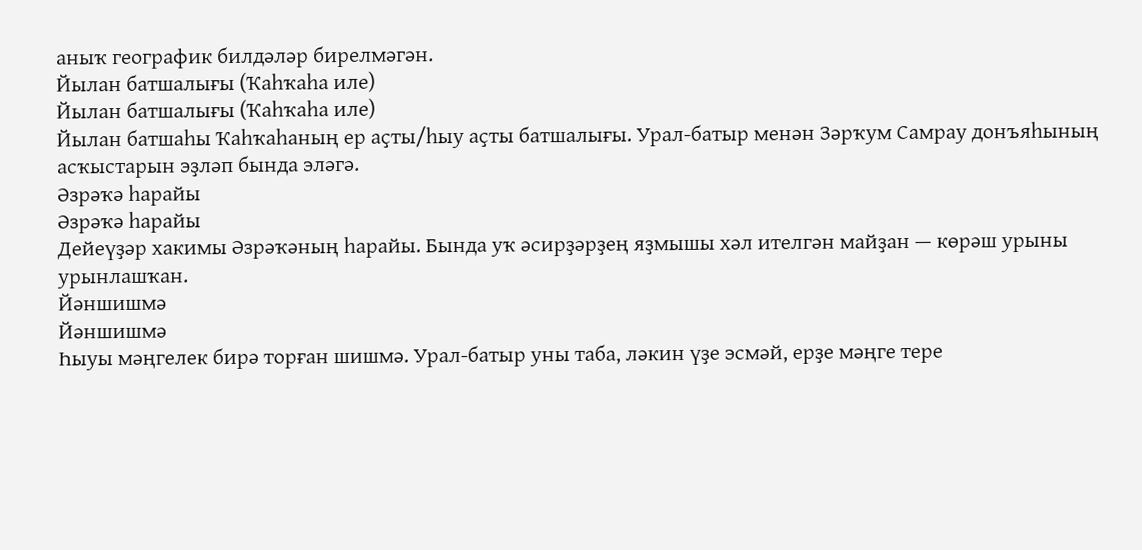аныҡ географик билдәләр бирелмәгән.
Йылан батшалығы (Ҡаһҡаһа иле)
Йылан батшалығы (Ҡаһҡаһа иле)
Йылан батшаһы Ҡаһҡаһаның ер аҫты/һыу аҫты батшалығы. Урал-батыр менән Зәрҡум Самрау донъяһының асҡыстарын эҙләп бында эләгә.
Әзрәҡә һарайы
Әзрәҡә һарайы
Дейеүҙәр хакимы Әзрәҡәның һарайы. Бында уҡ әсирҙәрҙең яҙмышы хәл ителгән майҙан — көрәш урыны урынлашҡан.
Йәншишмә
Йәншишмә
Һыуы мәңгелек бирә торған шишмә. Урал-батыр уны таба, ләкин үҙе эсмәй, ерҙе мәңге тере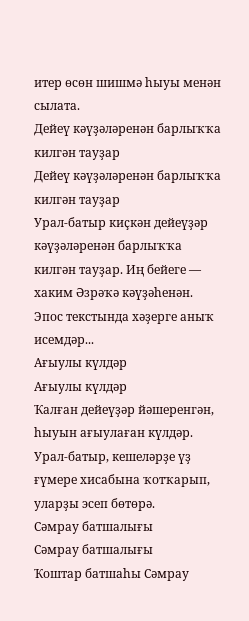итер өсөн шишмә һыуы менән сылата.
Дейеү кәүҙәләренән барлыҡҡа килгән тауҙар
Дейеү кәүҙәләренән барлыҡҡа килгән тауҙар
Урал-батыр киҫкән дейеүҙәр кәүҙәләренән барлыҡҡа килгән тауҙар. Иң бейеге — хаким Әзрәҡә кәүҙәһенән. Эпос текстында хәҙерге аныҡ исемдәр...
Ағыулы күлдәр
Ағыулы күлдәр
Ҡалған дейеүҙәр йәшеренгән, һыуын ағыулаған күлдәр. Урал-батыр, кешеләрҙе үҙ ғүмере хисабына ҡотҡарып, уларҙы эсеп бөтөрә.
Сәмрау батшалығы
Сәмрау батшалығы
Ҡоштар батшаһы Сәмрау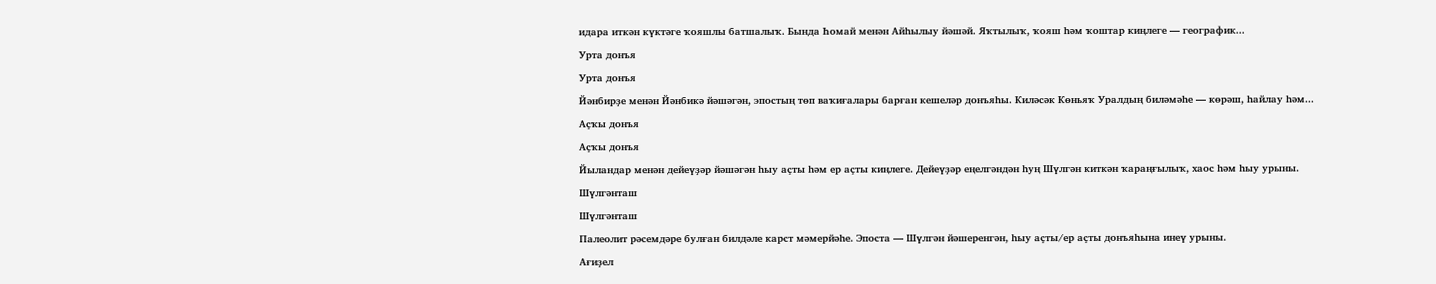идара иткән күктәге ҡояшлы батшалыҡ. Бында Һомай менән Айһылыу йәшәй. Яҡтылыҡ, ҡояш һәм ҡоштар киңлеге — географик...
Урта донъя
Урта донъя
Йәнбирҙе менән Йәнбикә йәшәгән, эпостың төп ваҡиғалары барған кешеләр донъяһы. Киләсәк Көньяҡ Уралдың биләмәһе — көрәш, һайлау һәм...
Аҫҡы донъя
Аҫҡы донъя
Йыландар менән дейеүҙәр йәшәгән һыу аҫты һәм ер аҫты киңлеге. Дейеүҙәр еңелгәндән һуң Шүлгән киткән ҡараңғылыҡ, хаос һәм һыу урыны.
Шүлгәнташ
Шүлгәнташ
Палеолит рәсемдәре булған билдәле карст мәмерйәһе. Эпоста — Шүлгән йәшеренгән, һыу аҫты/ер аҫты донъяһына инеү урыны.
Ағиҙел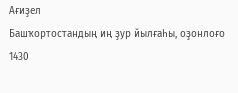Ағиҙел
Башҡортостандың иң ҙур йылғаһы, оҙонлоғо 1430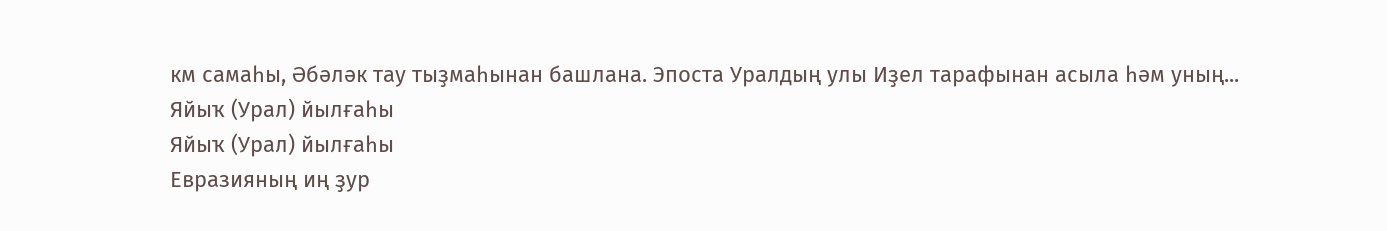км самаһы, Әбәләк тау тыҙмаһынан башлана. Эпоста Уралдың улы Иҙел тарафынан асыла һәм уның...
Яйыҡ (Урал) йылғаһы
Яйыҡ (Урал) йылғаһы
Евразияның иң ҙур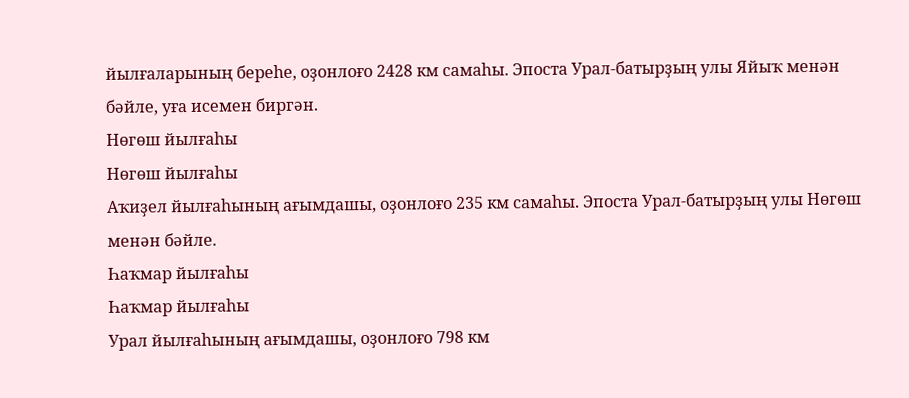йылғаларының береһе, оҙонлоғо 2428 км самаһы. Эпоста Урал-батырҙың улы Яйыҡ менән бәйле, уға исемен биргән.
Нөгөш йылғаһы
Нөгөш йылғаһы
Аҡиҙел йылғаһының ағымдашы, оҙонлоғо 235 км самаһы. Эпоста Урал-батырҙың улы Нөгөш менән бәйле.
Һаҡмар йылғаһы
Һаҡмар йылғаһы
Урал йылғаһының ағымдашы, оҙонлоғо 798 км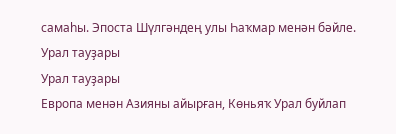самаһы. Эпоста Шүлгәндең улы Һаҡмар менән бәйле.
Урал тауҙары
Урал тауҙары
Европа менән Азияны айырған, Көньяҡ Урал буйлап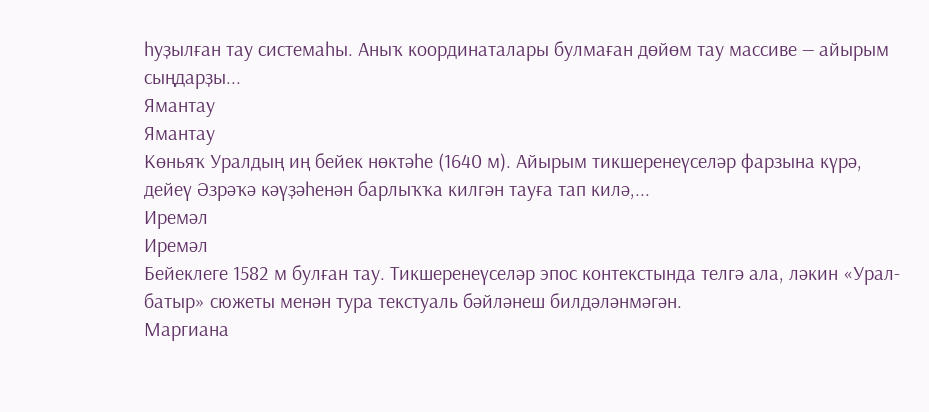һуҙылған тау системаһы. Аныҡ координаталары булмаған дөйөм тау массиве — айырым сыңдарҙы...
Ямантау
Ямантау
Көньяҡ Уралдың иң бейек нөктәһе (1640 м). Айырым тикшеренеүселәр фарзына күрә, дейеү Әзрәҡә кәүҙәһенән барлыҡҡа килгән тауға тап килә,...
Иремәл
Иремәл
Бейеклеге 1582 м булған тау. Тикшеренеүселәр эпос контекстында телгә ала, ләкин «Урал-батыр» сюжеты менән тура текстуаль бәйләнеш билдәләнмәгән.
Маргиана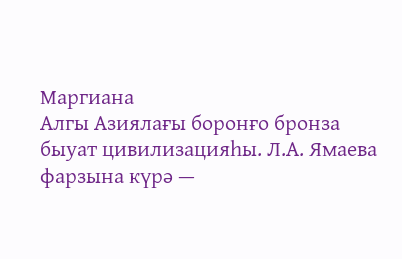Маргиана
Алгы Азиялағы боронғо бронза быуат цивилизацияһы. Л.А. Ямаева фарзына күрә —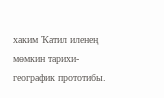хаким Ҡатил иленең мөмкин тарихи-географик прототибы.